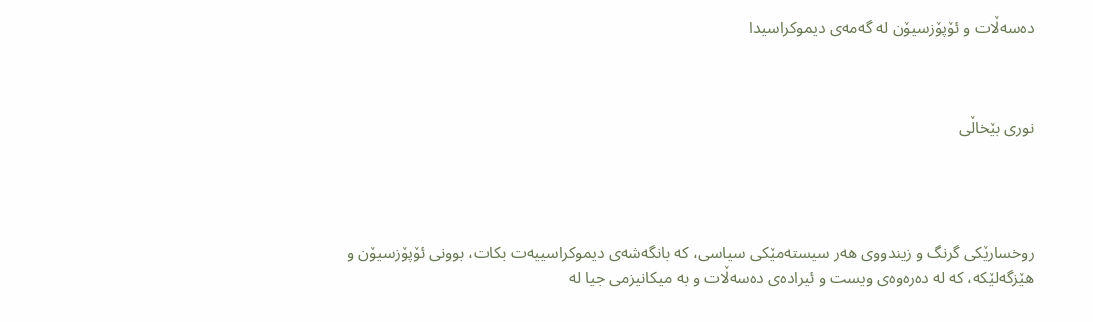ده‌سه‌ڵات و ئۆپۆزسیۆن له‌ گه‌مه‌ی دیموكراسیدا



نوری بێخاڵی




روخسارێكی گرنگ و زیندووی هه‌ر سیسته‌مێكی سیاسی، كه‌ بانگه‌شه‌ی دیموكراسییه‌ت بكات، بوونی ئۆپۆزسیۆن و هێزگه‌لێكه‌، كه‌ له‌ ده‌ره‌وه‌ی ویست و ئیراده‌ی ده‌سه‌ڵات و به‌ میكانیزمی جیا له‌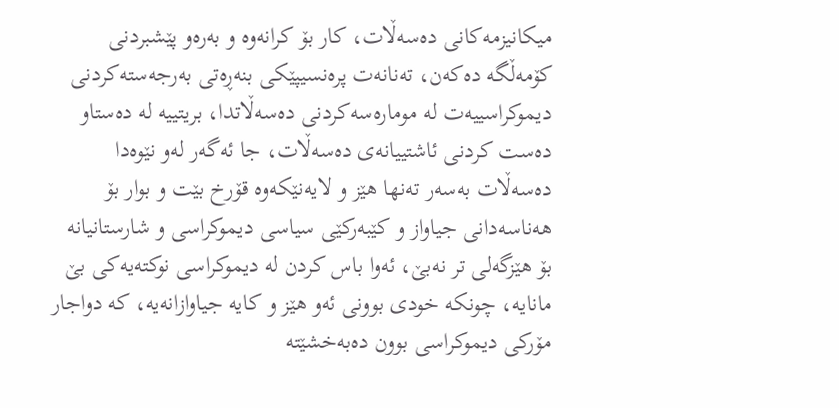میكانیزمه‌كانی ده‌سه‌ڵات، كار بۆ كرانه‌وه‌ و به‌ره‌و پێشبردنی كۆمه‌ڵگه‌ ده‌كه‌ن، ته‌نانه‌ت پره‌نسیپێكی بنه‌ڕه‌تی به‌رجه‌سته‌كردنی دیموكراسییه‌ت له‌ موماره‌سه‌كردنی ده‌سه‌ڵاتدا، بریتییه‌ له‌ ده‌ستاو ده‌ست كردنی ئاشتییانه‌ی ده‌سه‌ڵات، جا ئه‌گه‌ر له‌و نێوه‌دا ده‌سه‌ڵات به‌سه‌ر ته‌نها هێز و لایه‌نێكه‌وه‌ قۆرخ بێت و بوار بۆ هه‌ناسه‌دانی جیاواز و كێبه‌ركێی سیاسی دیموكراسی و شارستانیانه‌ بۆ هێزگه‌لی تر نه‌بێ‌، ئه‌وا باس كردن له‌ دیموكراسی نوكته‌یه‌كی بێ‌ مانایه‌، چونكه‌ خودی بوونی ئه‌و هێز و كایه‌ جیاوازانه‌یه‌، كه‌ دواجار مۆركی دیموكراسی بوون ده‌به‌خشێته‌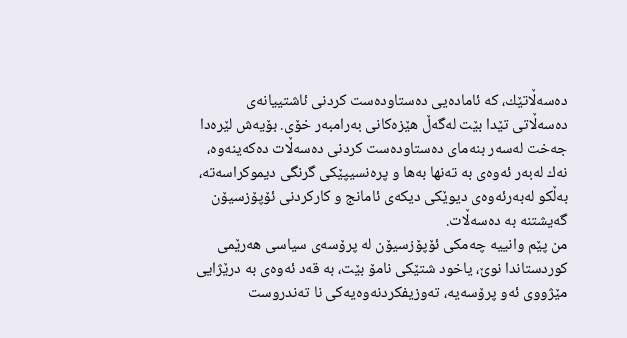ده‌سه‌ڵاتێك، كه‌ ئاماده‌یی ده‌ستاوده‌ست كردنی ئاشتییانه‌ی ده‌سه‌ڵاتی تێدا بێت له‌گه‌ڵ هێزه‌كانی به‌رامبه‌ر خۆی. بۆیه‌ش لێره‌دا جه‌خت له‌سه‌ر بنه‌مای ده‌ستاوده‌ست كردنی ده‌سه‌ڵات ده‌كه‌ینه‌وه‌، نه‌ك له‌به‌ر ئه‌وه‌ی به‌ ته‌نها به‌ها و پره‌نسیپێكی گرنگی دیموكراسه‌ته‌، به‌ڵكو له‌به‌رئه‌وه‌ی دیوێكی دیكه‌ی ئامانج و كاركردنی ئۆپۆزسیۆن گه‌یشتنه‌ به‌ ده‌سه‌ڵات.
من پێم وانییه‌ چه‌مكی ئۆپۆزسیۆن له‌ پرۆسه‌ی سیاسی هه‌رێمی كوردستاندا نوێ‌، یاخود شتێكی نامۆ بێت، به‌ قه‌د ئه‌وه‌ی به‌ درێژایی مێژووی ئه‌و پرۆسه‌یه‌، ته‌وزیفكردنه‌وه‌یه‌كی نا ته‌ندروست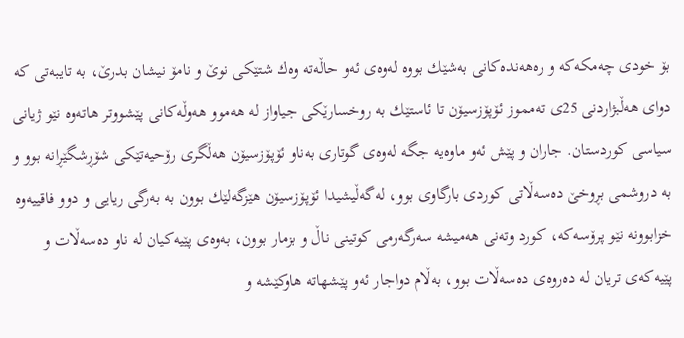بۆ خودی چه‌مكه‌كه‌ و ره‌هه‌نده‌كانی به‌شێك بووه‌ له‌وه‌ی ئه‌و حاڵه‌ته‌ وه‌ك شتێكی نوێ‌ و نامۆ نیشان بدرێ‌، به‌ تایبه‌تی كه‌ دوای هه‌ڵبژاردنی 25ی ته‌مموز ئۆپۆزسیۆن تا ئاستێك به‌ روخسارێكی جیاواز له‌ هه‌موو هه‌وڵه‌كانی پێشووتر هاته‌وه‌ نێو ژیانی سیاسی كوردستان. جاران و پێش ئه‌و ماوه‌یه‌ جگه‌ له‌وه‌ی گوتاری به‌ناو ئۆپۆزسیۆن هه‌ڵگری رۆحیه‌تێكی شۆڕشگێڕانه‌ بوو و به‌ دروشمی بڕوخێ‌ ده‌سه‌ڵاتی كوردی بارگاوی بوو، له‌گه‌ڵیشیدا ئۆپۆزسیۆن هێزگه‌لێك بوون به‌ به‌رگی ریایی و دوو فاقییه‌وه‌ خزابوونه‌ نێو پرۆسه‌كه‌، كورد وته‌نی هه‌میشه‌ سه‌رگه‌رمی كوتینی ناڵ و بزمار بوون، به‌وه‌ی پێیه‌كیان له‌ ناو ده‌سه‌ڵات و پێیه‌كه‌ی تریان له‌ ده‌روه‌ی ده‌سه‌ڵات بوو، به‌ڵام دواجار ئه‌و پێشهاته‌ هاوكێشه‌ و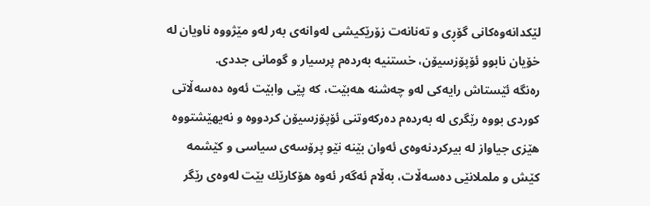لێكدانه‌وه‌كانی گۆڕی و ته‌نانه‌ت زۆرێكیشی له‌وانه‌ی به‌ر له‌و مێژووه‌ ناویان له‌ خۆیان نابوو ئۆپۆزسیۆن، خستنیه‌ به‌رده‌م پرسیار و گومانی جددی.
ره‌نگه‌ ئێستاش رایه‌كی له‌و چه‌شنه‌ هه‌بێت، كه‌ پێی وابێت ئه‌وه‌ ده‌سه‌ڵاتی كوردی بووه‌ رێگری له‌ به‌رده‌م ده‌ركه‌وتنی ئۆپۆزسیۆن كردووه‌ و نه‌یهێشتووه‌ هێزی جیاواز له‌ بیركردنه‌وه‌ی ئه‌وان بێنه‌ نێو پرۆسه‌ی سیاسی و كێشمه‌ كێش و ململانێی ده‌سه‌ڵات، به‌ڵام ئه‌گه‌ر ئه‌وه‌ هۆكارێك بێت له‌وه‌ی رێگر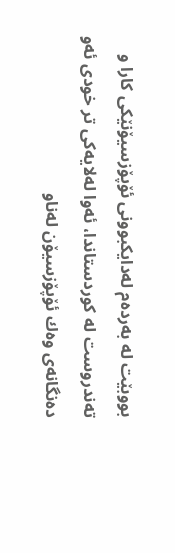بووبێت له‌ به‌رده‌م له‌دایكبوونی ئۆپۆزسیۆنێكی كارا و ته‌ندروست له‌ كوردستاندا، ئه‌وا له‌لایه‌كی تر خودی ئه‌و ده‌نگانه‌ی وه‌ك ئۆپۆزسیۆن له‌ناو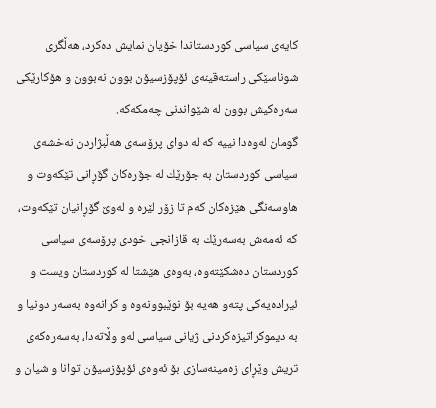كایه‌ی سیاسی كوردستاندا خۆیان نمایش ده‌كرد، هه‌ڵگری شوناسێكی راسته‌قینه‌ی ئۆپۆزسیۆن بوون نه‌بوون و هۆكارێكی سه‌ره‌كیش بوون له‌ شێواندنی چه‌مكه‌كه‌.
گومان له‌وه‌دا نییه‌ كه‌ له‌ دوای پرۆسه‌ی هه‌ڵبژاردن نه‌خشه‌ی سیاسی كوردستان به‌ جۆرێك له‌ جۆره‌كان گۆڕانی تێكه‌وت و هاوسه‌نگی هێزه‌كان كه‌م تا زۆر لێره‌ و له‌وێ‌ گۆڕانیان تێكه‌وت، كه‌ ئه‌مه‌ش به‌سه‌رێك به‌ قازانجی خودی پرۆسه‌ی سیاسی كوردستان ده‌شكێته‌وه‌، به‌وه‌ی هێشتا له‌ كوردستان ویست و ئیراده‌یه‌كی پته‌و هه‌یه‌ بۆ نوێبوونه‌وه‌ و كرانه‌وه‌ به‌سه‌ر دونیا و به‌ دیموكراتیزه‌كردنی ژیانی سیاسی له‌و وڵاته‌دا، به‌سه‌ره‌كه‌ی تریش وێڕای زه‌مینه‌سازی بۆ ئه‌وه‌ی ئۆپۆزسیۆن توانا و شیان و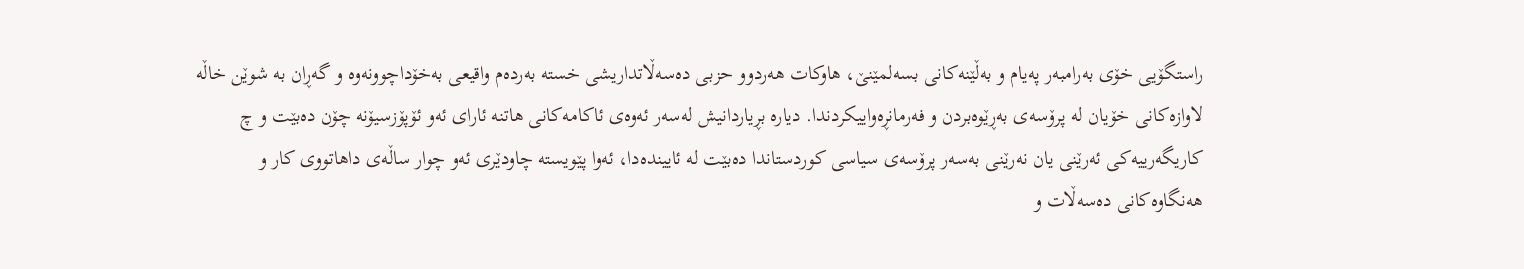راستگۆیی خۆی به‌رامبه‌ر په‌یام و به‌ڵێنه‌كانی بسه‌لمێنێ‌، هاوكات هه‌ردوو حزبی ده‌سه‌ڵاتداریشی خسته‌ به‌رده‌م واقیعی به‌خۆداچوونه‌وه‌ و گه‌ڕان به‌ شوێن خاڵه‌ لاوازه‌كانی خۆیان له‌ پرۆسه‌ی به‌ڕێوه‌بردن و فه‌رمانڕه‌واییكردندا. دیاره‌ بڕیاردانیش له‌سه‌ر ئه‌وه‌ی ئاكامه‌كانی هاتنه‌ ئارای ئه‌و ئۆپۆزسیۆنه‌ چۆن ده‌بێت و چ كاریگه‌رییه‌كی ئه‌رێنی یان نه‌رێنی به‌سه‌ر پرۆسه‌ی سیاسی كوردستاندا ده‌بێت له‌ ئایینده‌دا، ئه‌وا پێویسته‌ چاودێری ئه‌و چوار ساڵه‌ی داهاتووی كار و هه‌نگاوه‌كانی ده‌سه‌ڵات و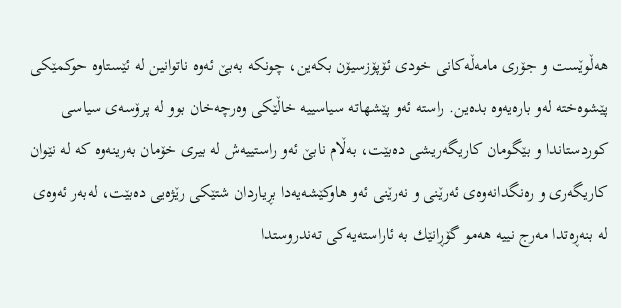هه‌ڵوێست و جۆری مامه‌ڵه‌كانی خودی ئۆپۆزسیۆن بكه‌ین، چونكه‌ به‌بێ‌ ئه‌وه‌ ناتوانین له‌ ئێستاوه‌ حوكمێكی پێشوه‌خته‌ له‌و باره‌یه‌وه‌ بده‌ین. راسته‌ ئه‌و پێشهاته‌ سیاسییه‌ خاڵێكی وه‌رچه‌خان بوو له‌ پرۆسه‌ی سیاسی كوردستاندا و بێگومان كاریگه‌ریشی ده‌بێت، به‌ڵام نابێ‌ ئه‌و راستییه‌ش له‌ بیری خۆمان به‌رینه‌وه‌ كه‌ له‌ نێوان كاریگه‌ری و ره‌نگدانه‌وه‌ی ئه‌رێنی و نه‌رێنی ئه‌و هاوكێشه‌یه‌دا بڕیاردان شتێكی رێژه‌یی ده‌بێت، له‌به‌ر ئه‌وه‌ی له‌ بنه‌ڕه‌تدا مه‌رج نییه‌ هه‌مو گۆڕانێك به‌ ئاراسته‌یه‌كی ته‌ندروستدا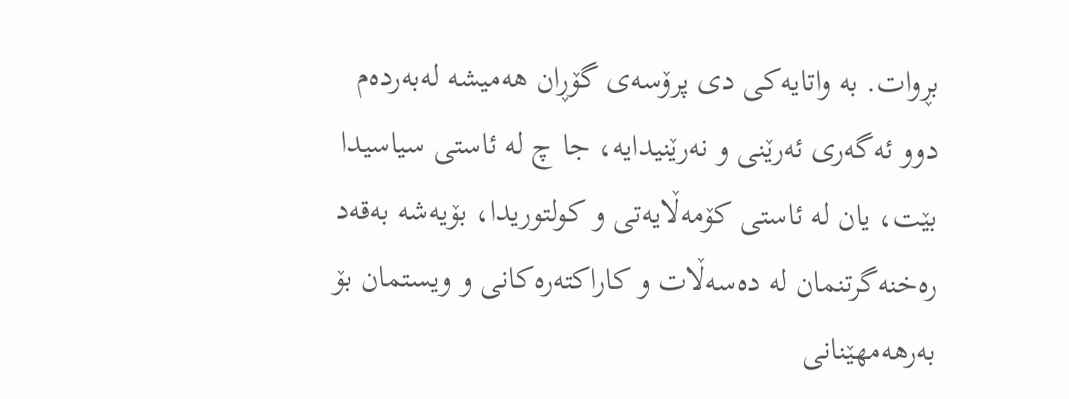بڕوات. به‌ واتایه‌كی دی پرۆسه‌ی گۆڕان هه‌میشه‌ له‌به‌رده‌م دوو ئه‌گه‌ری ئه‌رێنی و نه‌رێنیدایه‌، جا چ له‌ ئاستی سیاسیدا بێت، یان له‌ ئاستی كۆمه‌ڵایه‌تی و كولتوریدا، بۆیه‌شه‌ به‌قه‌د ره‌خنه‌گرتنمان له‌ ده‌سه‌ڵات و كاراكته‌ره‌كانی و ویستمان بۆ به‌رهه‌مهێنانی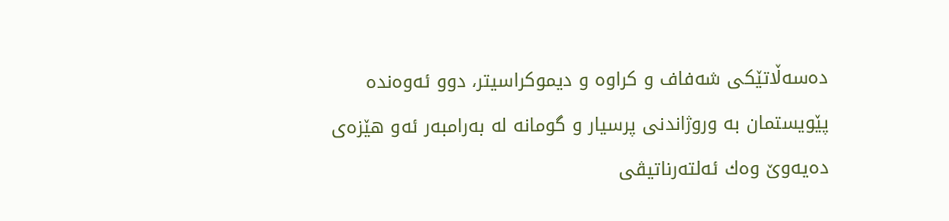ده‌سه‌ڵاتێكی شه‌فاف و كراوه‌ و دیموكراسیتر، دوو ئه‌وه‌نده‌ پێویستمان به‌ وروژاندنی پرسیار و گومانه‌ له‌ به‌رامبه‌ر ئه‌و هێزه‌ی ده‌یه‌وێ‌ وه‌ك ئه‌لته‌رناتیڤی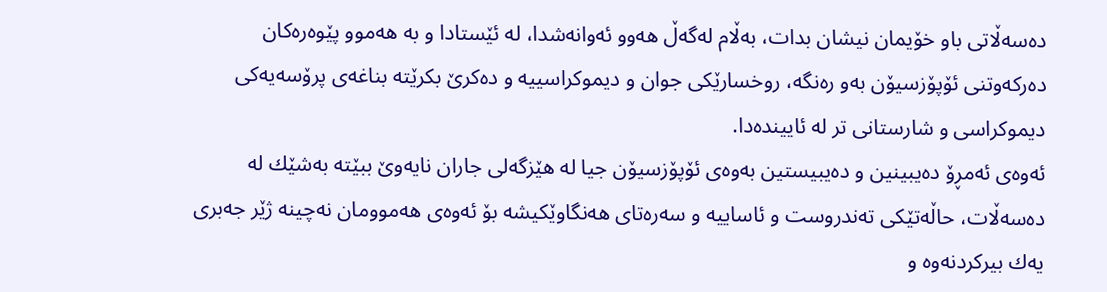ده‌سه‌ڵاتی باو خۆیمان نیشان بدات، به‌ڵام له‌گه‌ڵ هه‌وو ئه‌وانه‌شدا، له‌ ئێستادا و به‌ هه‌موو پێوه‌ره‌كان ده‌ركه‌وتنی ئۆپۆزسیۆن به‌و ره‌نگه‌، روخسارێكی جوان و دیموكراسییه‌ و ده‌كرێ‌ بكرێته‌ بناغه‌ی پرۆسه‌یه‌كی دیموكراسی و شارستانی تر له‌ ئایینده‌دا.
ئه‌وه‌ی ئه‌مڕۆ ده‌یبینین و ده‌یبیستین به‌وه‌ی ئۆپۆزسیۆن جیا له‌ هێزگه‌لی جاران نایه‌وێ‌ ببێته‌ به‌شێك له‌ ده‌سه‌ڵات، حاڵه‌تێكی ته‌ندروست و ئاساییه‌ و سه‌ره‌تای هه‌نگاوێكیشه‌ بۆ ئه‌وه‌ی هه‌موومان نه‌چینه‌ ژێر جه‌بری یه‌ك بیركردنه‌وه‌ و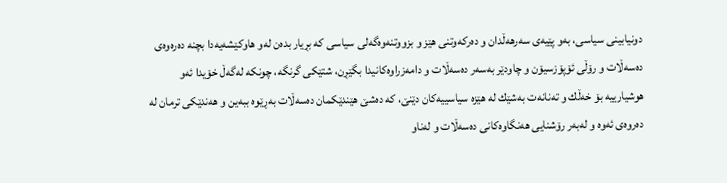دونیابینی سیاسی، به‌و پێیه‌ی سه‌رهه‌ڵدان و ده‌ركه‌وتنی هێز و بزووتنه‌وه‌گه‌لی سیاسی كه‌ بڕیار بده‌ن له‌و هاوكێشه‌یه‌دا بچنه‌ ده‌ره‌وه‌ی ده‌سه‌ڵات و رۆڵی ئۆپۆزسیۆن و چاودێر به‌سه‌ر ده‌سه‌ڵات و دامه‌زراوه‌كانیدا بگێڕن، شتێكی گرنگه‌، چونكه‌ له‌گه‌ڵ خۆیدا ئه‌و هوشیارییه‌ بۆ خه‌ڵك و ته‌نانه‌ت به‌شێك له‌ هێزه‌ سیاسییه‌كان دێنێ‌، كه‌ ده‌شێ‌ هێندێكمان ده‌سه‌ڵات به‌ڕێوه‌ ببه‌ین و هه‌ندێكی ترمان له‌ ده‌روه‌ی ئه‌وه‌ و له‌به‌ر رۆشنایی هه‌نگاوه‌كانی ده‌سه‌ڵات و له‌ناو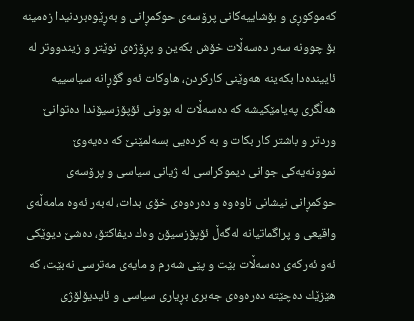كه‌موكوڕی و بۆشاییه‌كانی پرۆسه‌ی حوكمڕانی و به‌ڕێوه‌بردنیدا زه‌مینه‌ بۆ چوونه‌ سه‌ر ده‌سه‌ڵات خۆش بكه‌ین و پڕۆژه‌ی نوێتر و زیندووتر له‌ ئایینده‌دا بكه‌ینه‌ هه‌وێنی كاركردن، هاوكات ئه‌و گۆڕانه‌ سیاسییه‌ هه‌ڵگری په‌یامێكیشه‌ كه‌ ده‌سه‌ڵات له‌ بوونی ئۆپۆزسیۆندا ده‌توانێ‌ وردتر و باشتر كار بكات و به‌ كرده‌یی بسه‌لمێنێ‌ كه‌ ده‌یه‌وێ‌ نموونه‌یه‌كی جوانی دیموكراسی له‌ ژیانی سیاسی و پرۆسه‌ی حوكمڕانی نیشانی ناوه‌وه‌ و ده‌ره‌وه‌ی خۆی بدات، له‌به‌ر ئه‌وه‌ مامه‌ڵه‌ی واقیعی و پراگماتیانه‌ له‌گه‌ڵ ئۆپۆزسیۆن وه‌ك دیفاكتۆ، ده‌شێ‌ دیوێكی ئه‌و ئه‌ركه‌ی ده‌سه‌ڵات بێت و پێی شه‌رم و مایه‌ی مه‌ترسی نه‌بێت، كه‌ هێزێك ده‌چێته‌ ده‌ره‌وه‌ی جه‌بری بڕیاری سیاسی و ئایدیۆلۆژی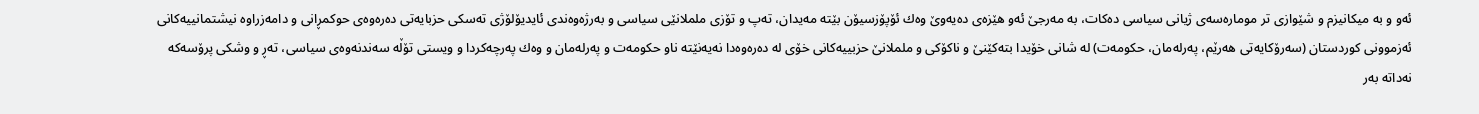ئه‌و و به‌ میكانیزم و شێوازی تر موماره‌سه‌ی ژیانی سیاسی ده‌كات، به‌ مه‌رجێ‌ ئه‌و هێزه‌ی ده‌یه‌وێ‌ وه‌ك ئۆپۆزسیۆن بێته‌ مه‌یدان، ته‌پ و تۆزی ململانێی سیاسی و به‌رژه‌وه‌ندی ئایدیۆلۆژی ته‌سكی حزبایه‌تی ده‌ره‌وه‌ی حوكمڕانی و دامه‌زراوه‌ نیشتمانییه‌كانی ئه‌زموونی كوردستان (سه‌رۆكایه‌تی هه‌رێم، په‌رله‌مان، حكومه‌ت) له‌ شانی خۆیدا بته‌كێنێ‌ و ناكۆكی و ململانێ‌ حزبییه‌كانی خۆی له‌ ده‌ره‌وه‌دا نه‌یه‌نێته‌ ناو حكومه‌ت و په‌رله‌مان و وه‌ك په‌رچه‌كردا و ویستی تۆڵه‌ سه‌ندنه‌وه‌ی سیاسی، ته‌ڕ و وشكی پرۆسه‌كه‌ نه‌داته‌ به‌ر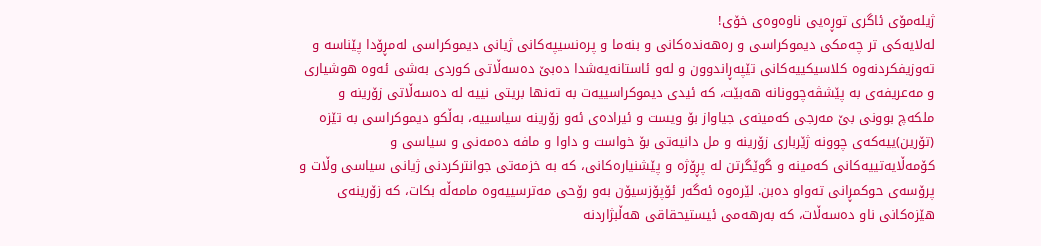ژیله‌مۆی ئاگری توڕه‌یی ناوه‌وه‌ی خۆی!
له‌لایه‌كی تر چه‌مكی دیموكراسی و ره‌هه‌نده‌كانی و بنه‌ما و پره‌نسیپه‌كانی ژیانی دیموكراسی له‌مڕۆدا پێناسه‌ و ته‌وزیفكردنه‌وه‌ كلاسیكییه‌كانی تێپه‌ڕاندوون و له‌و ئاستانه‌یه‌شدا ده‌بێ‌ ده‌سه‌ڵاتی كوردی به‌شی ئه‌وه‌ هوشیاری و مه‌عریفه‌ی به‌ پێشڤه‌چوونانه‌ هه‌بێت، كه‌ ئیدی دیموكراسییه‌ت به‌ ته‌نها بریتی نییه‌ له‌ ده‌سه‌ڵاتی زۆرینه‌ و ملكه‌چ بوونی بێ‌ مه‌رجی كه‌مینه‌ی جیاواز بۆ ویست و ئیراده‌ی ئه‌و زۆرینه‌ سیاسییه‌، به‌ڵكو دیموكراسی به‌ تێزه‌ (تۆرین)ییه‌كه‌ی چوونه‌ ژێرباری زۆرینه‌ و مل دانیه‌تی بۆ خواست و داوا و مافه‌ ده‌مه‌نی و سیاسی و كۆمه‌ڵایه‌تییه‌كانی كه‌مینه‌ و گوێگرتن له‌ پڕۆژه‌ و پێشنیاره‌كانی، كه‌ به‌ خزمه‌تی جوانتركردنی ژیانی سیاسی وڵات و پرۆسه‌ی حوكمڕانی ته‌واو ده‌بن. لێره‌وه‌ ئه‌گه‌ر ئۆپۆزسیۆن به‌و رۆحی مه‌ترسییه‌وه‌ مامه‌ڵه‌ بكات، كه‌ زۆرینه‌ی هێزه‌كانی ناو ده‌سه‌ڵات، كه‌ به‌رهه‌می ئیستیحقاقی هه‌ڵبژاردنه‌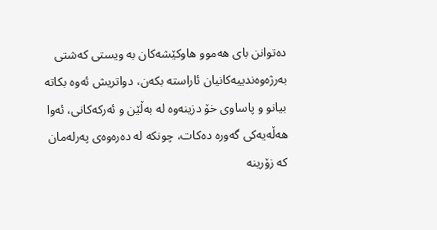ده‌توانن بای هه‌موو هاوكێشه‌كان به‌ ویستی كه‌شتی به‌رژه‌وه‌ندییه‌كانیان ئاراسته‌ بكه‌ن، دواتریش ئه‌وه‌ بكاته‌ بیانو و پاساوی خۆ دزینه‌وه‌ له‌ به‌ڵێن و ئه‌ركه‌كانی، ئه‌وا هه‌ڵه‌یه‌كی گه‌وره‌ ده‌كات، چونكه‌ له‌ ده‌ره‌وه‌ی په‌رله‌مان كه‌ زۆرینه‌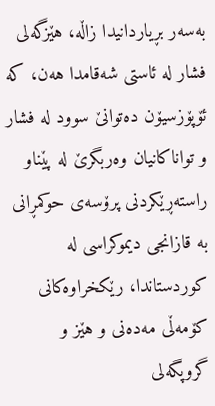به‌سه‌ر بڕیاردانیدا زاڵه‌، هێزگه‌لی فشار له‌ ئاستی شه‌قامدا هه‌ن، كه‌ ئۆپۆزسیۆن ده‌توانێ‌ سوود له‌ فشار و تواناكانیان وه‌ربگرێ‌ له‌ پێناو راسته‌ڕێكردنی پرۆسه‌ی حوكمڕانی به‌ قازانجی دیموكراسی له‌ كوردستاندا، رێكخراوه‌كانی كۆمه‌ڵی مه‌ده‌نی و هێز و گروپگه‌لی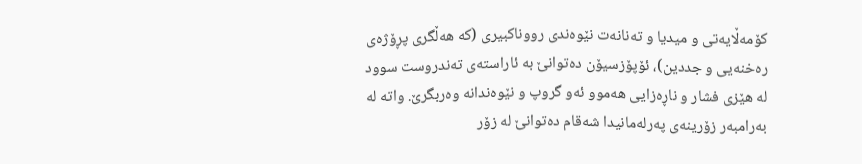كۆمه‌ڵایه‌تی و میدیا و ته‌نانه‌ت نێوه‌ندی رووناكبیری (كه‌ هه‌ڵگری پڕۆژه‌ی ره‌خنه‌یی و جددین)، ئۆپۆزسیۆن ده‌توانێ‌ به‌ ئاراسته‌ی ته‌ندروست سوود له‌ هێزی فشار و ناڕه‌زایی هه‌موو ئه‌و گروپ و نێوه‌ندانه‌ وه‌ربگرێ‌. واته‌ له‌ به‌رامبه‌ر زۆرینه‌ی په‌رله‌مانیدا شه‌قام ده‌توانێ‌ له‌ زۆر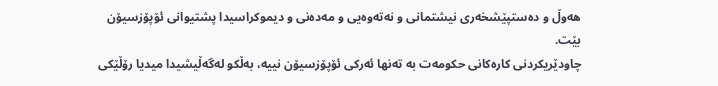هه‌وڵ و ده‌ستپێشخه‌ری نیشتمانی و نه‌ته‌وه‌یی و مه‌ده‌نی و دیموكراسیدا پشتیوانی ئۆپۆزسیۆن بێت.
چاودێریكردنی كاره‌كانی حكومه‌ت به‌ ته‌نها ئه‌ركی ئۆپۆزسیۆن نییه‌، به‌ڵكو له‌گه‌ڵیشیدا میدیا رۆڵێكی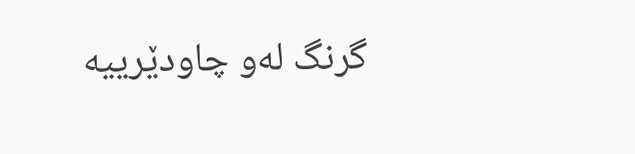گرنگ له‌و چاودێرییه‌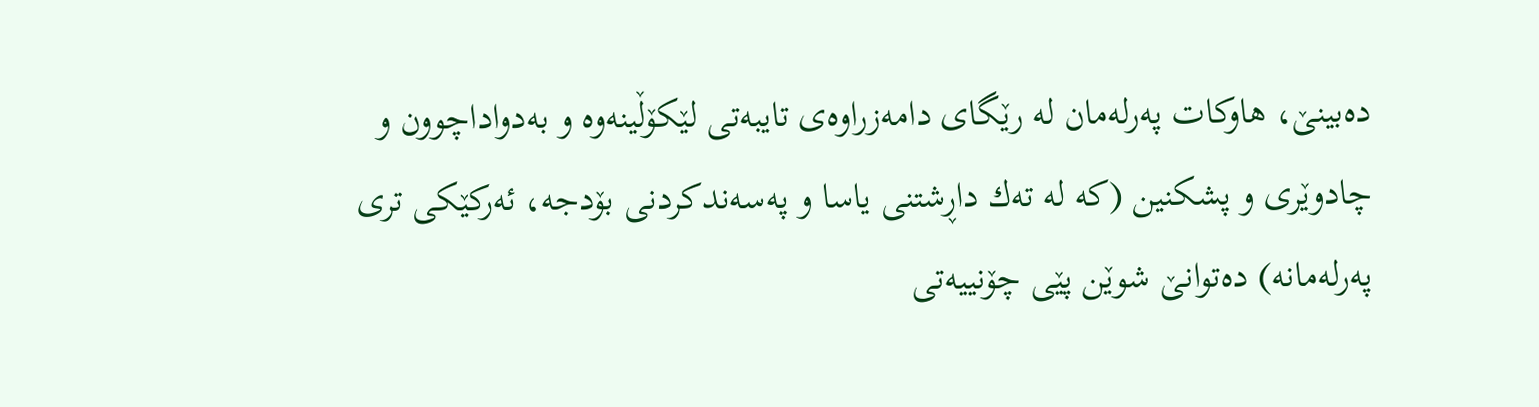ده‌بینێ‌، هاوكات په‌رله‌مان له‌ رێگای دامه‌زراوه‌ی تایبه‌تی لێكۆڵینه‌وه‌ و به‌دواداچوون و چادوێری و پشكنین (كه‌ له‌ ته‌ك داڕشتنی یاسا و په‌سه‌ندكردنی بۆدجه‌، ئه‌ركێكی تری په‌رله‌مانه‌) ده‌توانێ‌ شوێن پێی چۆنییه‌تی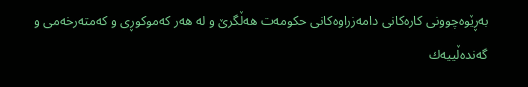به‌ڕێوه‌چوونی كاره‌كانی دامه‌زراوه‌كانی حكومه‌ت هه‌ڵگرێ‌ و له‌ هه‌ر كه‌موكوڕی و كه‌مته‌رخه‌می و گه‌نده‌ڵییه‌ك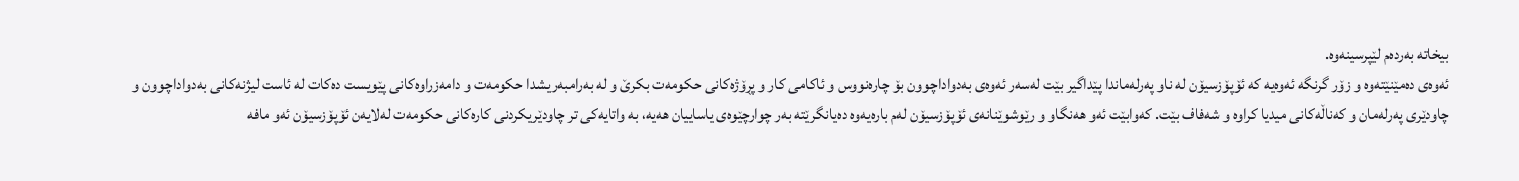بیخاته‌ به‌رده‌م لێپرسینه‌وه‌.
ئه‌وه‌ی ده‌مێنێته‌وه‌ و زۆر گرنگه‌ ئه‌وه‌یه‌ كه‌ ئۆپۆزسیۆن له‌ ناو په‌رله‌ماندا پێداگیر بێت له‌سه‌ر ئه‌وه‌ی به‌دواداچوون بۆ چاره‌نووس و ئاكامی كار و پڕۆژه‌كانی حكومه‌ت بكرێ‌ و له‌ به‌رامبه‌ریشدا حكومه‌ت و دامه‌زراوه‌كانی پێویست ده‌كات له‌ ئاست لیژنه‌كانی به‌دواداچوون و چاودێری په‌رله‌مان و كه‌ناڵه‌كانی میدیا كراوه‌ و شه‌فاف بێت. كه‌وابێت ئه‌و هه‌نگاو و رێوشوێنانه‌ی ئۆپۆزسیۆن له‌م باره‌یه‌وه‌ ده‌یانگرێته‌ به‌ر چوارچێوه‌ی یاساییان هه‌یه‌، به‌ واتایه‌كی تر چاودێریكردنی كاره‌كانی حكومه‌ت له‌لایه‌ن ئۆپۆزسیۆن ئه‌و مافه‌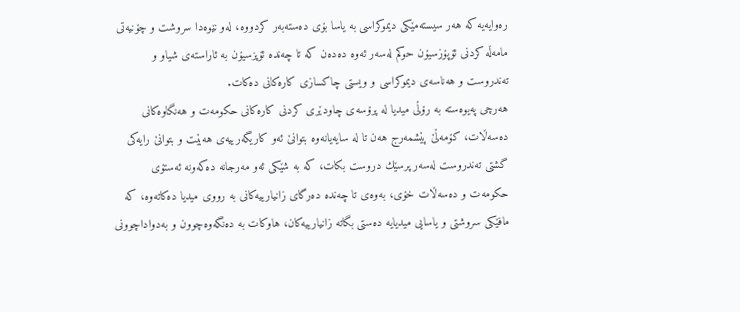ره‌وایه‌یه‌ كه‌ هه‌ر سیسته‌مێكی دیموكراسی به‌ یاسا بۆی ده‌سته‌به‌ر كردووه‌، له‌و نێوه‌دا سروشت و چۆنیه‌تی مامه‌ڵه‌ كردنی ئۆپۆزسیۆن حوكم له‌سه‌ر ئه‌وه‌ ده‌ده‌ن كه‌ تا چه‌نده‌ ئۆپزسیۆن به‌ ئاراسته‌ی شیاو و ته‌ندروست و هه‌ناسه‌ی دیموكراسی و ویستی چاكسازی كاره‌كانی ده‌كات.
هه‌رچی په‌یوه‌سته‌ به‌ رۆڵی میدیا له‌ پرۆسه‌ی چاودێری كردنی كاره‌كانی حكومه‌ت و هه‌نگاوه‌كانی ده‌سه‌ڵات، كۆمه‌ڵێ‌ پێشمه‌رج هه‌ن تا له‌ سایه‌یانه‌وه‌ بتوانێ‌ ئه‌و كاریگه‌رییه‌ی هه‌بێت و بتوانێ‌ رایه‌كی گشتی ته‌ندروست له‌سه‌ر پرسێك دروست بكات، كه‌ به‌ شێكی ئه‌و مه‌رجانه‌ ده‌كه‌ونه‌ ئه‌ستۆی حكومه‌ت و ده‌سه‌ڵات خۆی، به‌وه‌ی تا چه‌نده‌ ده‌رگای زانیارییه‌كانی به‌ رووی میدیا ده‌كاته‌وه‌، كه‌ مافێكی سروشتی و یاسایی میدیایه‌ ده‌ستی بگاته‌ زانیارییه‌كان، هاوكات به‌ ده‌نگه‌وه‌چوون و به‌دواداچوونی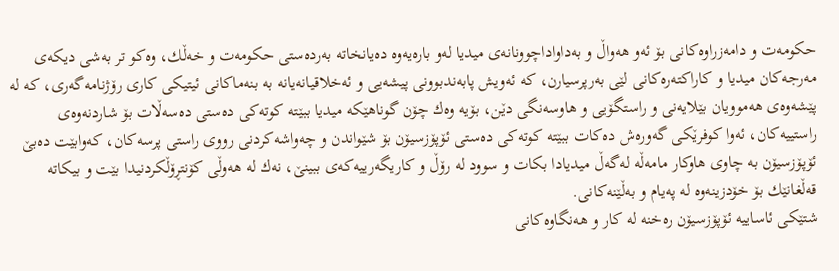حكومه‌ت و دامه‌زراوه‌كانی بۆ ئه‌و هه‌واڵ و به‌داواداچوونانه‌ی میدیا له‌و باره‌یه‌وه‌ ده‌یانخاته‌ به‌رده‌ستی حكومه‌ت و خه‌ڵك، وه‌كو تر به‌شی دیكه‌ی مه‌رجه‌كان میدیا و كاراكته‌ره‌كانی لێی به‌رپرسیارن، كه‌ ئه‌ویش پابه‌ندبوونی پیشه‌یی و ئه‌خلاقیانه‌یانه‌ به‌ بنه‌ماكانی ئیتیكی كاری رۆژنامه‌گه‌ری، كه‌ له‌ پێشه‌وه‌ی هه‌موویان بێلایه‌نی و راستگۆیی و هاوسه‌نگی دێن، بۆیه‌ وه‌ك چۆن گوناهێكه‌ میدیا ببێته‌ كوته‌كی ده‌ستی ده‌سه‌ڵات بۆ شاردنه‌وه‌ی راستییه‌كان، ئه‌وا كوفرێكی گه‌وره‌ش ده‌كات ببێته‌ كوته‌كی ده‌ستی ئۆپۆزسیۆن بۆ شێواندن و چه‌واشه‌كردنی رووی راستی پرسه‌كان، كه‌وابێت ده‌بێ‌ ئۆپۆزسیۆن به‌ چاوی هاوكار مامه‌ڵه‌ له‌گه‌ڵ میدیادا بكات و سوود له‌ رۆڵ و كاریگه‌رییه‌كه‌ی ببینێ‌، نه‌ك له‌ هه‌وڵی كۆنتڕۆڵكردنیدا بێت و بیكاته‌ قه‌ڵغانێك بۆ خۆدزینه‌وه‌ له‌ په‌یام و به‌ڵێنه‌كانی.
شتێكی ئاساییه‌ ئۆپۆزسیۆن ره‌خنه‌ له‌ كار و هه‌نگاوه‌كانی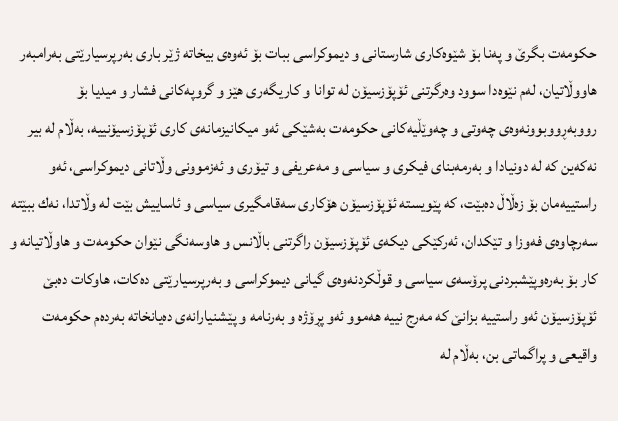حكومه‌ت بگرێ‌ و په‌نا بۆ شێوه‌كاری شارستانی و دیموكراسی ببات بۆ ئه‌وه‌ی بیخاته‌ ژێر باری به‌رپرسیارێتی به‌رامبه‌ر هاووڵاتیان، له‌م نێوه‌دا سوود وه‌رگرتنی ئۆپۆزسیۆن له‌ توانا و كاریگه‌ری هێز و گروپه‌كانی فشار و میدیا بۆ رووبه‌ڕووبوونه‌وه‌ی چه‌وتی و چه‌وێڵیه‌كانی حكومه‌ت به‌شێكی ئه‌و میكانیزمانه‌ی كاری ئۆپۆزسیۆنییه‌، به‌ڵام له‌ بیر نه‌كه‌ین كه‌ له‌ دونیادا و به‌رمه‌بنای فیكری و سیاسی و مه‌عریفی و تیۆری و ئه‌زموونی وڵاتانی دیموكراسی، ئه‌و راستییه‌مان بۆ زه‌ڵاڵ ده‌بێت، كه‌ پێویسته‌ ئۆپۆزسیۆن هۆكاری سه‌قامگیری سیاسی و ئاساییش بێت له‌ وڵاتدا، نه‌ك ببێته‌ سه‌رچاوه‌ی فه‌وزا و تێكدان، ئه‌ركێكی دیكه‌ی ئۆپۆزسیۆن راگرتنی باڵانس و هاوسه‌نگی نێوان حكومه‌ت و هاوڵاتیانه‌ و كار بۆ به‌ره‌وپێشبردنی پرۆسه‌ی سیاسی و قوڵكردنه‌وه‌ی گیانی دیموكراسی و به‌رپرسیارێتی ده‌كات، هاوكات ده‌بێ‌ ئۆپۆزسیۆن ئه‌و راستییه‌ بزانێ‌ كه‌ مه‌رج نییه‌ هه‌موو ئه‌و پڕۆژه‌ و به‌رنامه‌ و پێشنیارانه‌ی ده‌یانخاته‌ به‌رده‌م حكومه‌ت واقیعی و پراگماتی بن، به‌ڵام له‌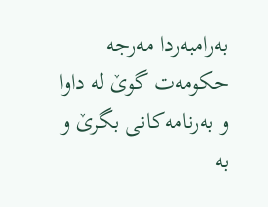به‌رامبه‌ردا مه‌رجه‌ حكومه‌ت گوێ‌ له‌ داوا و به‌رنامه‌كانی بگرێ‌ و به‌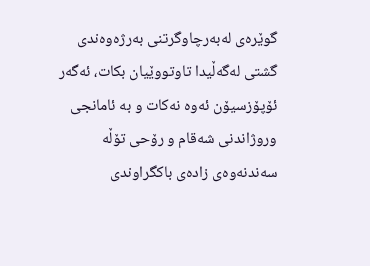گوێره‌ی له‌به‌رچاوگرتنی به‌رژه‌وه‌ندی گشتی له‌گه‌ڵیدا تاوتووێیان بكات، ئه‌گه‌ر ئۆپۆزسیۆن ئه‌وه‌ نه‌كات و به‌ ئامانجی وروژاندنی شه‌قام و رۆحی تۆڵه‌ سه‌ندنه‌وه‌ی زاده‌ی باكگراوندی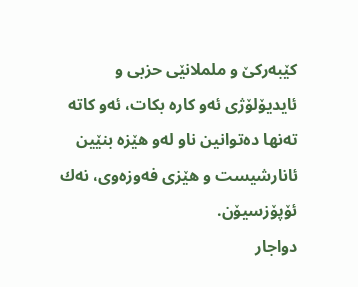كێبه‌ركێ‌ و ململانێی حزبی و ئایدیۆلۆژی ئه‌و كاره‌ بكات، ئه‌و كاته‌ ته‌نها ده‌توانین ناو له‌و هێزه‌ بنێین ئانارشیست و هێزی فه‌وزه‌وی، نه‌ك ئۆپۆزسیۆن.
دواجار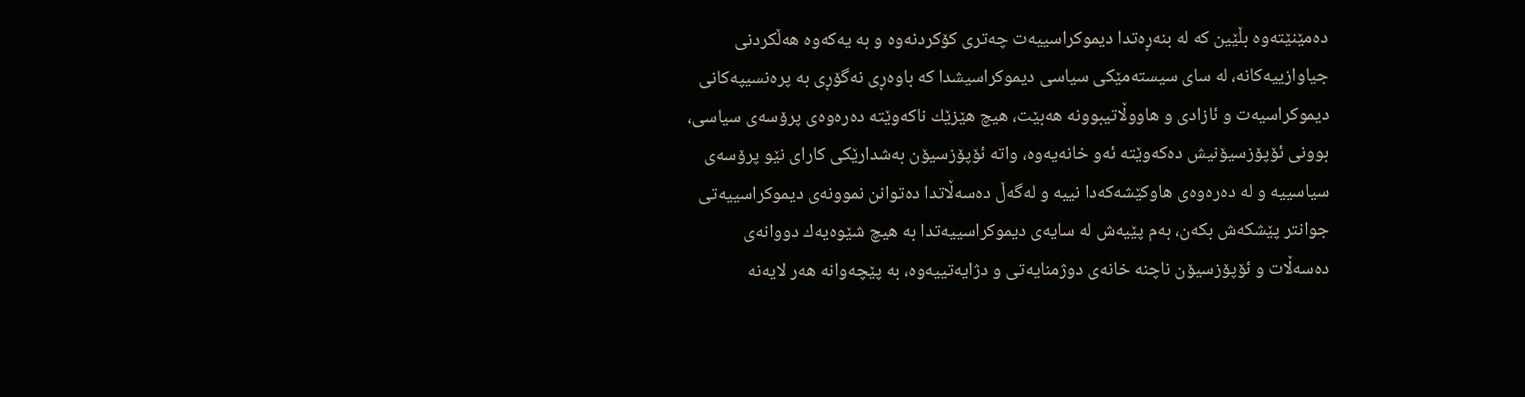ده‌مێنێته‌وه‌ بڵێین كه‌ له‌ بنه‌ڕه‌تدا دیموكراسییه‌ت چه‌تری كۆكردنه‌وه‌ و به‌ یه‌كه‌وه‌ هه‌ڵكردنی جیاوازییه‌كانه‌، له‌ سای سیسته‌مێكی سیاسی دیموكراسیشدا كه‌ باوه‌ڕی نه‌گۆڕی به‌ پره‌نسیپه‌كانی دیموكراسیه‌ت و ئازادی و هاووڵاتیبوونه‌ هه‌بێت، هیچ هێزێك ناكه‌وێته‌ ده‌ره‌وه‌ی پرۆسه‌ی سیاسی، بوونی ئۆپۆزسیۆنیش ده‌كه‌وێته‌ ئه‌و خانه‌یه‌وه‌، واته‌ ئۆپۆزسیۆن به‌شدارێكی كارای نێو پرۆسه‌ی سیاسییه‌ و له‌ ده‌ره‌وه‌ی هاوكێشه‌كه‌دا نییه‌ و له‌گه‌ڵ ده‌سه‌ڵاتدا ده‌توانن نموونه‌ی دیموكراسییه‌تی جوانتر پێشكه‌ش بكه‌ن، به‌م پێیه‌ش له‌ سایه‌ی دیموكراسییه‌تدا به‌ هیچ شێوه‌یه‌ك دووانه‌ی ده‌سه‌ڵات و ئۆپۆزسیۆن ناچنه‌ خانه‌ی دوژمنایه‌تی و دژایه‌تییه‌وه‌، به‌ پێچه‌وانه‌ هه‌ر لایه‌نه‌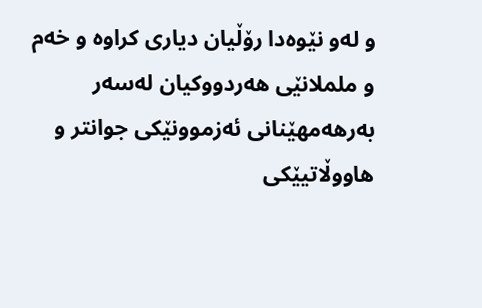و له‌و نێوه‌دا رۆڵیان دیاری كراوه‌ و خه‌م و ململانێی هه‌ردووكیان له‌سه‌ر به‌رهه‌مهێنانی ئه‌زموونێكی جوانتر و هاووڵاتیێكی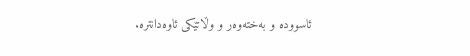ئاسووده‌ و به‌خته‌وه‌ر و وڵاتێكی ئاوه‌دانتره‌.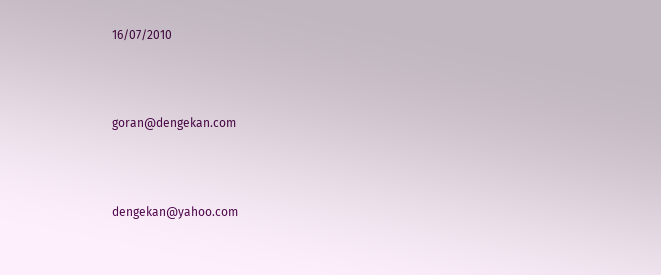16/07/2010



goran@dengekan.com



dengekan@yahoo.com